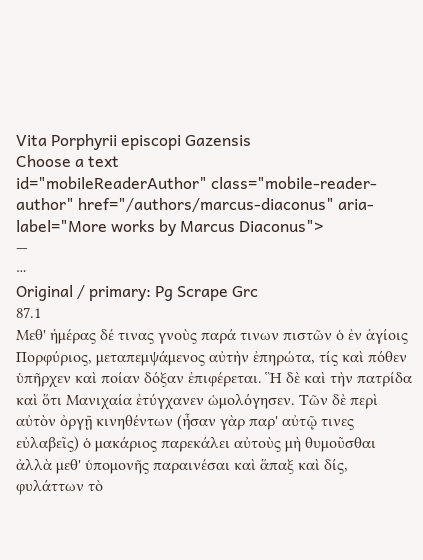Vita Porphyrii episcopi Gazensis
Choose a text
id="mobileReaderAuthor" class="mobile-reader-author" href="/authors/marcus-diaconus" aria-label="More works by Marcus Diaconus">
—
⋯
Original / primary: Pg Scrape Grc
87.1
Μεθ' ἡμέρας δέ τινας γνοὺς παρά τινων πιστῶν ὁ ἐν ἁγίοις Πορφύριος, μεταπεμψάμενος αὐτὴν ἐπηρώτα, τίς καὶ πόθεν ὑπῆρχεν καὶ ποίαν δόξαν ἐπιφέρεται. Ἣ δὲ καὶ τὴν πατρίδα καὶ ὅτι Μανιχαία ἐτύγχανεν ὡμολόγησεν. Τῶν δὲ περὶ αὐτὸν ὀργῇ κινηθέντων (ἦσαν γὰρ παρ' αὐτῷ τινες εὐλαβεῖς) ὁ μακάριος παρεκάλει αὐτοὺς μὴ θυμοῦσθαι ἀλλὰ μεθ' ὑπομονῆς παραινέσαι καὶ ἅπαξ καὶ δίς, φυλάττων τὸ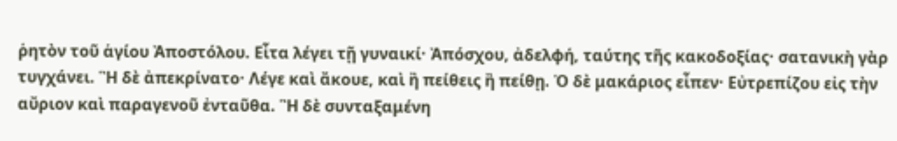ῥητὸν τοῦ ἁγίου Ἀποστόλου. Εἶτα λέγει τῇ γυναικί· Ἀπόσχου, ἀδελφή, ταύτης τῆς κακοδοξίας· σατανικὴ γὰρ τυγχάνει. Ἣ δὲ ἀπεκρίνατο· Λέγε καὶ ἄκουε, καὶ ἢ πείθεις ἢ πείθῃ. Ὁ δὲ μακάριος εἶπεν· Εὐτρεπίζου εἰς τὴν αὔριον καὶ παραγενοῦ ἐνταῦθα. Ἣ δὲ συνταξαμένη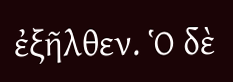ἐξῆλθεν. Ὁ δὲ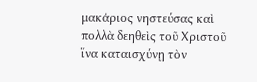μακάριος νηστεύσας καὶ πολλὰ δεηθεὶς τοῦ Χριστοῦ ἵνα καταισχύνῃ τὸν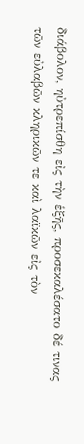διάβολον, ηὐτρεπίσθη εἰς τὴν ἑξῆς, προσεκαλέσατο δέ τινας τῶν εὐλαβῶν κληρικῶν τε καὶ λαϊκῶν εἰς τὸν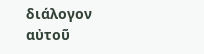διάλογον αὐτοῦ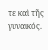τε καὶ τῆς γυναικός.